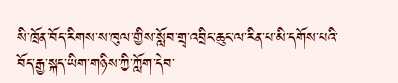སི་ཁྲོན་བོད་རིགས་ས་ཁུལ་གྱིས་སློབ་གྲྭ་འབྲིང་ཆུང་ལ་རིན་པ་མི་དགོས་པའི་བོད་རྒྱ་སྐད་ཡིག་གཉིས་ཀྱི་ཀློག་དེབ་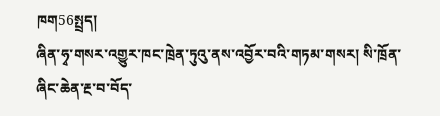ཁག56སྤྲད།
ཞིན་ཧྭ་གསར་འགྱུར་ཁང་ཁྲེན་ཏུའུ་ནས་འབྱོར་བའི་གཏམ་གསར། སི་ཁྲོན་ཞིང་ཆེན་རྔ་བ་བོད་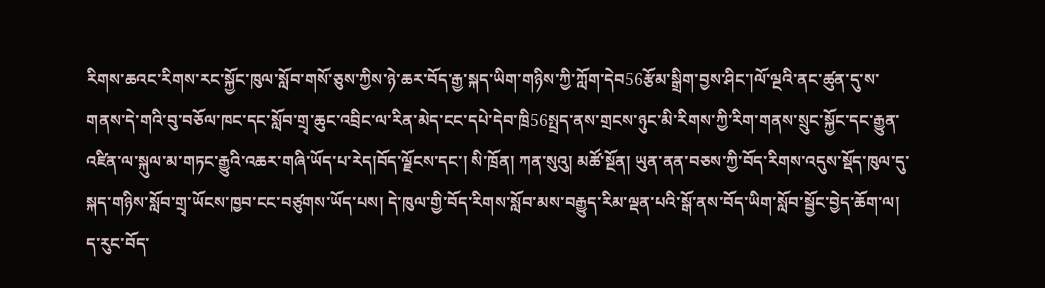རིགས་ཆའང་རིགས་རང་སྐྱོང་ཁུལ་སློབ་གསོ་ཅུས་ཀྱིས་ཉེ་ཆར་བོད་རྒྱ་སྐད་ཡིག་གཉིས་ཀྱི་ཀློག་དེབ56རྩོམ་སྒྲིག་བྱས་ཤིང་།ལོ་ལྔའི་ནང་ཚུན་དུ་ས་གནས་དེ་གའི་བུ་བཅོལ་ཁང་དང་སློབ་གྲྭ་ཆུང་འབྲིང་ལ་རིན་མེད་ངང་དཔེ་དེབ་ཁྲི56སྤྲད་ནས་གྲངས་ཉུང་མི་རིགས་ཀྱི་རིག་གནས་སྲུང་སྐྱོང་དང་རྒྱུན་འཛིན་ལ་སྐུལ་མ་གཏང་རྒྱུའི་འཆར་གཞི་ཡོད་པ་རེད།བོད་ལྗོངས་དང་། སི་ཁྲོན། ཀན་སུའུ། མཚོ་སྔོན། ཡུན་ནན་བཅས་ཀྱི་བོད་རིགས་འདུས་སྡོད་ཁུལ་དུ་སྐད་གཉིས་སློབ་གྲྭ་ཡོངས་ཁྱབ་ངང་བཙུགས་ཡོད་པས། དེ་ཁུལ་གྱི་བོད་རིགས་སློབ་མས་བརྒྱུད་རིམ་ལྡན་པའི་སྒོ་ནས་བོད་ཡིག་སློབ་སྦྱོང་བྱེད་ཆོག་ལ། ད་རུང་བོད་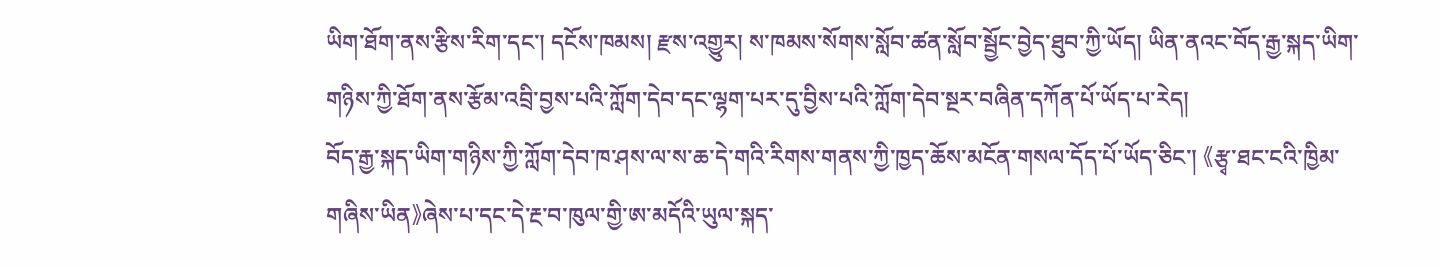ཡིག་ཐོག་ནས་རྩིས་རིག་དང་། དངོས་ཁམས། རྫས་འགྱུར། ས་ཁམས་སོགས་སློབ་ཚན་སློབ་སྦྱོང་བྱེད་ཐུབ་ཀྱི་ཡོད། ཡིན་ནའང་བོད་རྒྱ་སྐད་ཡིག་གཉིས་ཀྱི་ཐོག་ནས་རྩོམ་འབྲི་བྱས་པའི་ཀློག་དེབ་དང་ལྷག་པར་དུ་བྱིས་པའི་ཀློག་དེབ་སྔར་བཞིན་དཀོན་པོ་ཡོད་པ་རེད།
བོད་རྒྱ་སྐད་ཡིག་གཉིས་ཀྱི་ཀློག་དེབ་ཁ་ཤས་ལ་ས་ཆ་དེ་གའི་རིགས་གནས་ཀྱི་ཁྱད་ཆོས་མངོན་གསལ་དོད་པོ་ཡོད་ཅིང་། 《རྩྭ་ཐང་ངའི་ཁྱིམ་གཞིས་ཡིན》ཞེས་པ་དང་དེ་རྔ་བ་ཁུལ་གྱི་ཨ་མདོའི་ཡུལ་སྐད་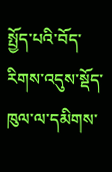སྤྱོད་པའི་བོད་རིགས་འདུས་སྡོད་ཁུལ་ལ་དམིགས་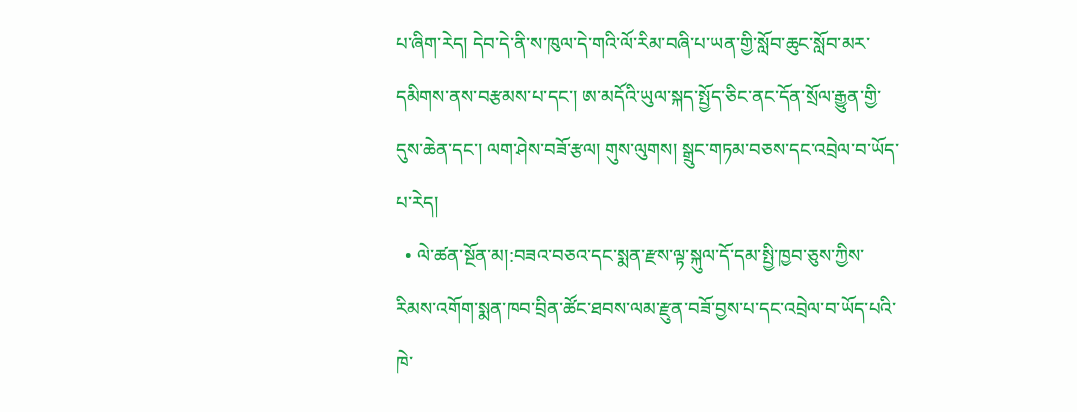པ་ཞིག་རེད། དེབ་དེ་ནི་ས་ཁུལ་དེ་གའི་ལོ་རིམ་བཞི་པ་ཡན་གྱི་སློབ་ཆུང་སློབ་མར་དམིགས་ནས་བརྩམས་པ་དང་། ཨ་མདོའི་ཡུལ་སྐད་སྤྱོད་ཅིང་ནང་དོན་སྲོལ་རྒྱུན་གྱི་དུས་ཆེན་དང་། ལག་ཤེས་བཟོ་རྩལ། གུས་ལུགས། སྒྲུང་གཏམ་བཅས་དང་འབྲེལ་བ་ཡོད་པ་རེད།
  • ལེ་ཚན་སྔོན་མ།:བཟའ་བཅའ་དང་སྨན་རྫས་ལྟ་སྐུལ་དོ་དམ་སྤྱི་ཁྱབ་ཅུས་ཀྱིས་རིམས་འགོག་སྨན་ཁབ་བྲིན་ཚོང་ཐབས་ལམ་རྫུན་བཟོ་བྱས་པ་དང་འབྲེལ་བ་ཡོད་པའི་ཁེ་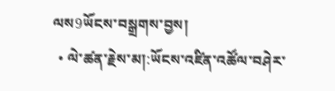ལས9ཡོངས་བསྒྲགས་བྱས།
  • ལེ་ཚན་རྗེས་མ།:ཡོངས་འཛིན་འཚོལ་བཤེར་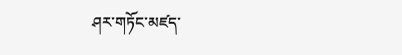ཤར་གཏོང་མཛད་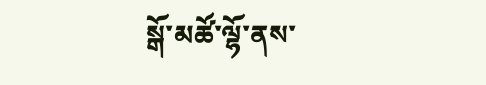སྒོ་མཚོ་ལྷོ་ནས་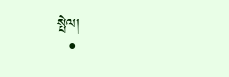སྤེལ།
  •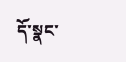དོ་སྣང་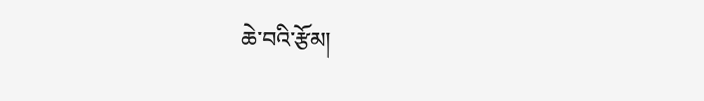ཆེ་བའི་རྩོམ།